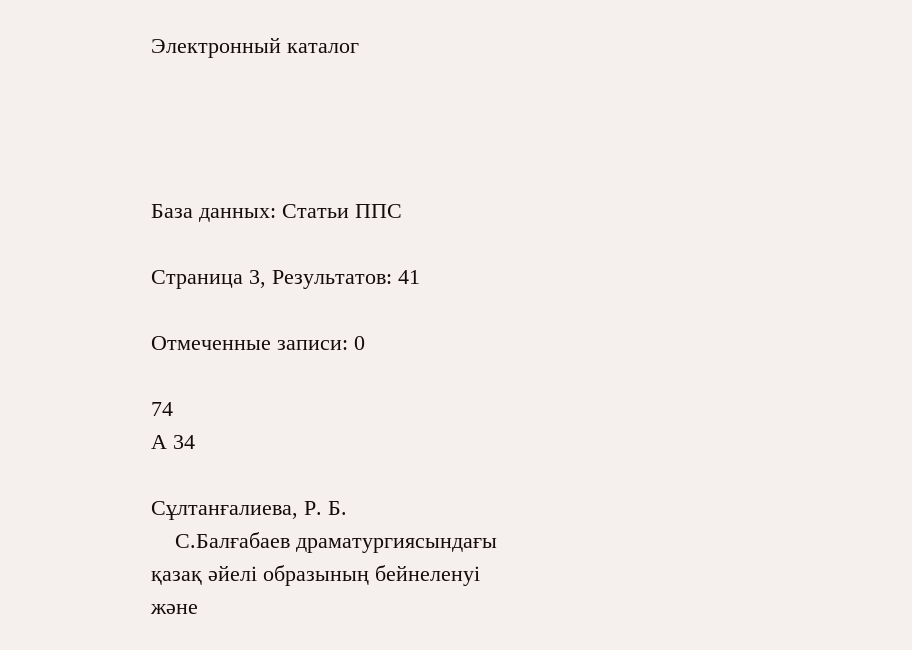Электронный каталог




База данных: Статьи ППС

Страница 3, Результатов: 41

Отмеченные записи: 0

74
А 34

Сұлтанғалиева, Р. Б.
    С.Балғабаев драматургиясындағы қазақ әйелі образының бейнеленуі және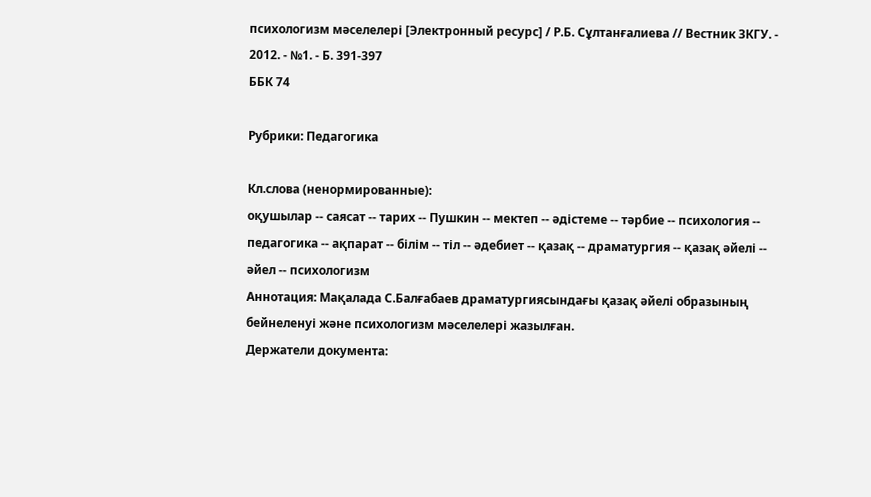психологизм мәселелері [Электронный ресурс] / Р.Б. Сұлтанғалиева // Вестник ЗКГУ. - 2012. - №1. - Б. 391-397
ББК 74

Рубрики: Педагогика

Кл.слова (ненормированные):
оқушылар -- саясат -- тарих -- Пушкин -- мектеп -- әдістеме -- тәрбие -- психология -- педагогика -- ақпарат -- білім -- тіл -- әдебиет -- қазақ -- драматургия -- қазақ әйелі -- әйел -- психологизм
Аннотация: Мақалада С.Балғабаев драматургиясындағы қазақ әйелі образының бейнеленуі және психологизм мәселелері жазылған.
Держатели документа: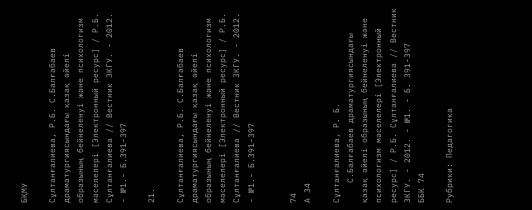БҚМУ

Сұлтанғалиева, Р.Б. С.Балғабаев драматургиясындағы қазақ әйелі образының бейнеленуі және психологизм мәселелері [Электронный ресурс] / Р.Б. Сұлтанғалиева // Вестник ЗКГУ. - 2012. - №1.- Б.391-397

21.

Сұлтанғалиева, Р.Б. С.Балғабаев драматургиясындағы қазақ әйелі образының бейнеленуі және психологизм мәселелері [Электронный ресурс] / Р.Б. Сұлтанғалиева // Вестник ЗКГУ. - 2012. - №1.- Б.391-397


74
А 34

Сұлтанғалиева, Р. Б.
    С.Балғабаев драматургиясындағы қазақ әйелі образының бейнеленуі және психологизм мәселелері [Электронный ресурс] / Р.Б. Сұлтанғалиева // Вестник ЗКГУ. - 2012. - №1. - Б. 391-397
ББК 74

Рубрики: Педагогика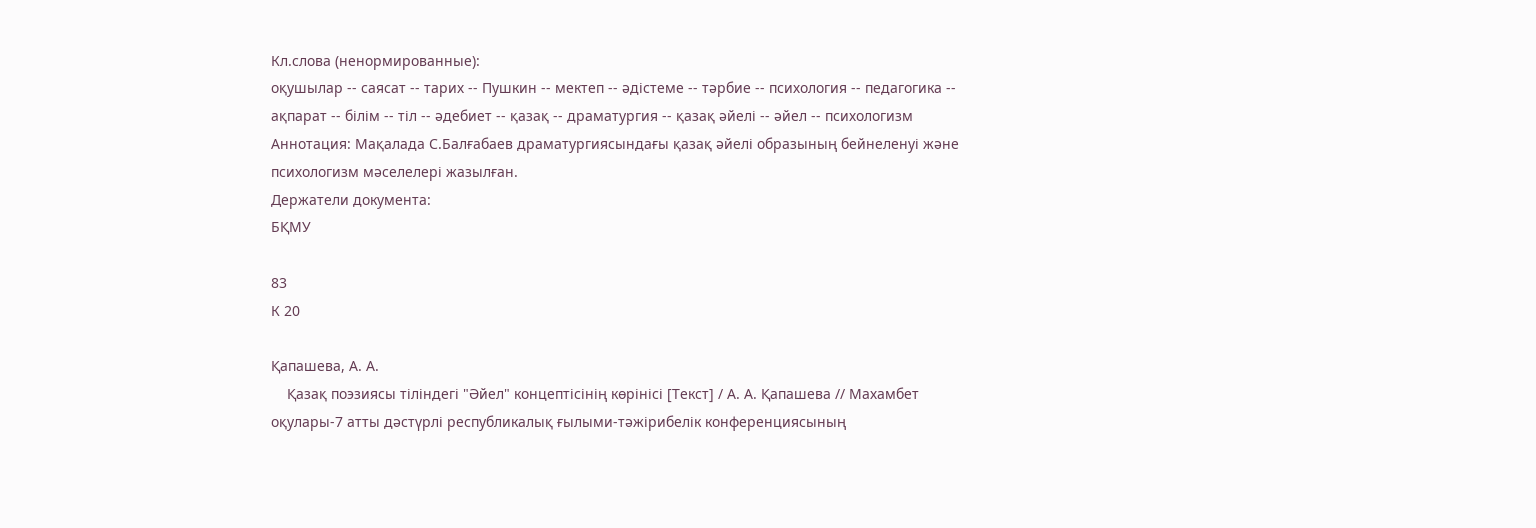Кл.слова (ненормированные):
оқушылар -- саясат -- тарих -- Пушкин -- мектеп -- әдістеме -- тәрбие -- психология -- педагогика -- ақпарат -- білім -- тіл -- әдебиет -- қазақ -- драматургия -- қазақ әйелі -- әйел -- психологизм
Аннотация: Мақалада С.Балғабаев драматургиясындағы қазақ әйелі образының бейнеленуі және психологизм мәселелері жазылған.
Держатели документа:
БҚМУ

83
К 20

Қапашева, А. А.
    Қазақ поэзиясы тіліндегі "Әйел" концептісінің көрінісі [Текст] / А. А. Қапашева // Махамбет оқулары-7 атты дәстүрлі республикалық ғылыми-тәжірибелік конференциясының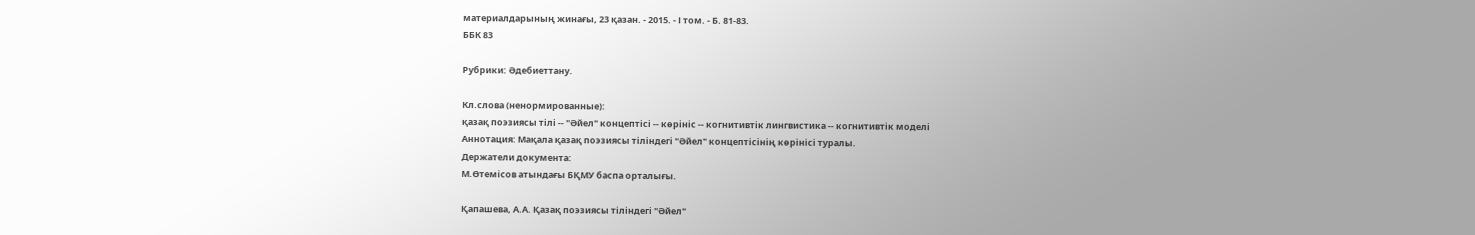материалдарының жинағы, 23 қазан. - 2015. - І том. - Б. 81-83.
ББК 83

Рубрики: Әдебиеттану.

Кл.слова (ненормированные):
қазақ поэзиясы тілі -- "Әйел" концептісі -- көрініс -- когнитивтік лингвистика -- когнитивтік моделі
Аннотация: Мақала қазақ поэзиясы тіліндегі "Әйел" концептісінің көрінісі туралы.
Держатели документа:
М.Өтемісов атындағы БҚМУ баспа орталығы.

Қапашева, А.А. Қазақ поэзиясы тіліндегі "Әйел"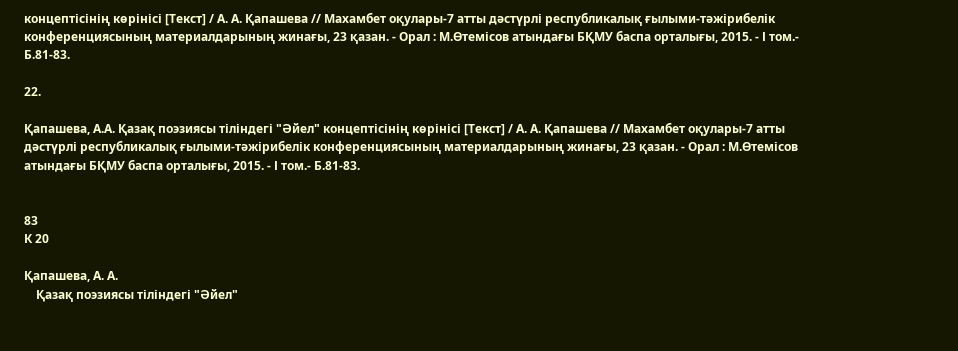концептісінің көрінісі [Текст] / А. А. Қапашева // Махамбет оқулары-7 атты дәстүрлі республикалық ғылыми-тәжірибелік конференциясының материалдарының жинағы, 23 қазан. - Орал : М.Өтемісов атындағы БҚМУ баспа орталығы, 2015. - І том.- Б.81-83.

22.

Қапашева, А.А. Қазақ поэзиясы тіліндегі "Әйел" концептісінің көрінісі [Текст] / А. А. Қапашева // Махамбет оқулары-7 атты дәстүрлі республикалық ғылыми-тәжірибелік конференциясының материалдарының жинағы, 23 қазан. - Орал : М.Өтемісов атындағы БҚМУ баспа орталығы, 2015. - І том.- Б.81-83.


83
К 20

Қапашева, А. А.
    Қазақ поэзиясы тіліндегі "Әйел"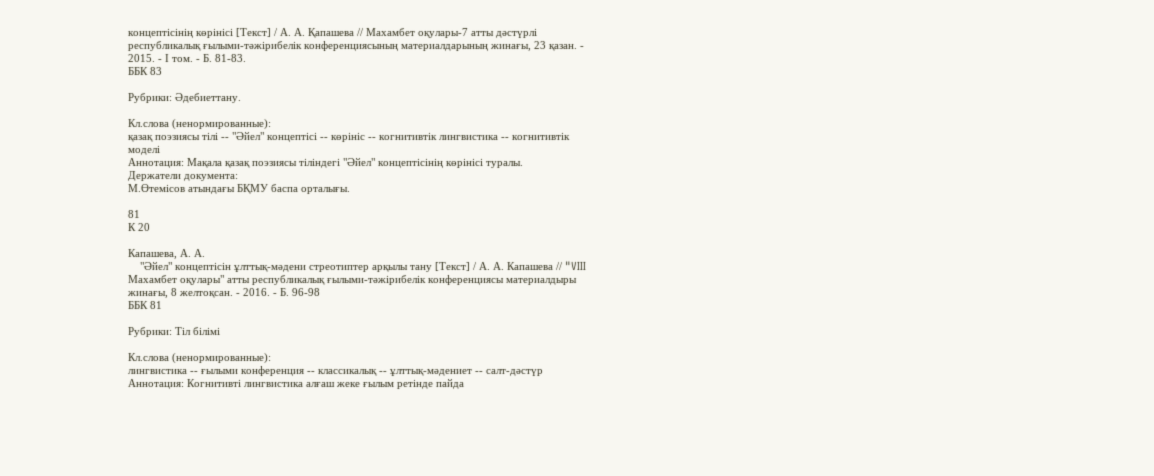концептісінің көрінісі [Текст] / А. А. Қапашева // Махамбет оқулары-7 атты дәстүрлі республикалық ғылыми-тәжірибелік конференциясының материалдарының жинағы, 23 қазан. - 2015. - І том. - Б. 81-83.
ББК 83

Рубрики: Әдебиеттану.

Кл.слова (ненормированные):
қазақ поэзиясы тілі -- "Әйел" концептісі -- көрініс -- когнитивтік лингвистика -- когнитивтік моделі
Аннотация: Мақала қазақ поэзиясы тіліндегі "Әйел" концептісінің көрінісі туралы.
Держатели документа:
М.Өтемісов атындағы БҚМУ баспа орталығы.

81
К 20

Капашева, А. А.
    "Әйел" концептісін ұлттық-мәдени стреотиптер арқылы тану [Текст] / А. А. Капашева // "VIII Махамбет оқулары" атты республикалық ғылыми-тәжірибелік конференциясы материалдыры жинағы, 8 желтоқсан. - 2016. - Б. 96-98
ББК 81

Рубрики: Тіл білімі

Кл.слова (ненормированные):
лингвистика -- ғылыми конференция -- классикалық -- ұлттық-мәдениет -- салт-дәстүр
Аннотация: Когнитивті лингвистика алғаш жеке ғылым ретінде пайда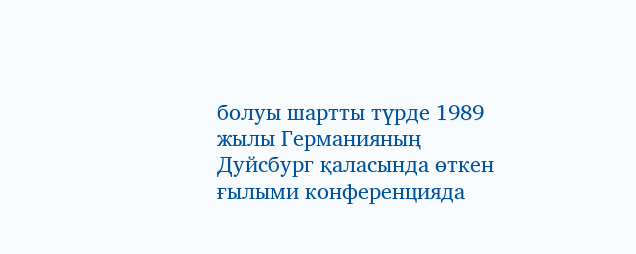болуы шартты түрде 1989 жылы Германияның Дуйсбург қаласында өткен ғылыми конференцияда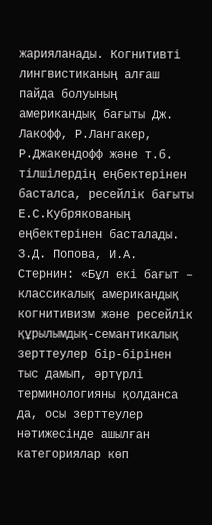жарияланады. Когнитивті лингвистиканың алғаш пайда болуының американдық бағыты Дж. Лакофф, Р.Лангакер, Р.Джакендофф және т.б. тілшілердің еңбектерінен басталса, ресейлік бағыты Е.С.Кубрякованың еңбектерінен басталады. З.Д. Попова, И.А. Стернин: «Бұл екі бағыт – классикалық американдық когнитивизм және ресейлік құрылымдық-семантикалық зерттеулер бір-бірінен тыс дамып, әртүрлі терминологияны қолданса да, осы зерттеулер нәтижесінде ашылған категориялар көп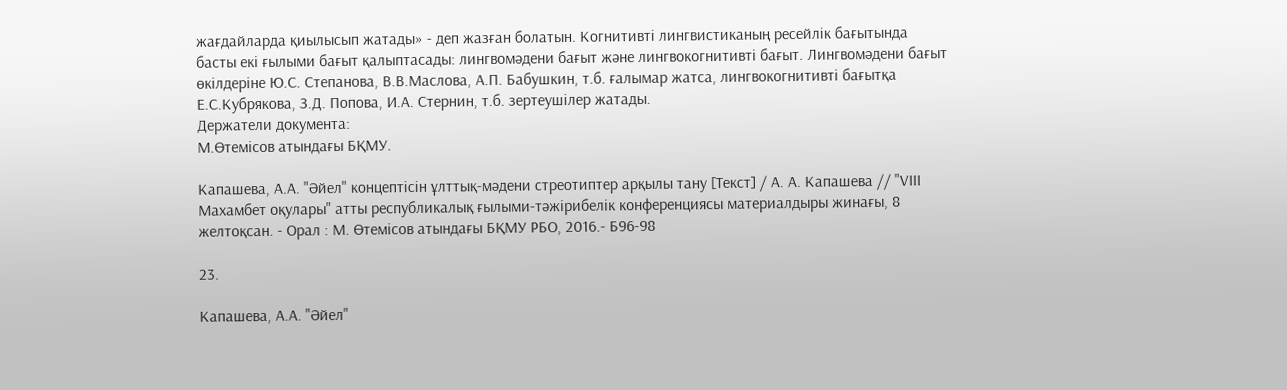жағдайларда қиылысып жатады» - деп жазған болатын. Когнитивті лингвистиканың ресейлік бағытында басты екі ғылыми бағыт қалыптасады: лингвомәдени бағыт және лингвокогнитивті бағыт. Лингвомәдени бағыт өкілдеріне Ю.С. Степанова, В.В.Маслова, А.П. Бабушкин, т.б. ғалымар жатса, лингвокогнитивті бағытқа Е.С.Кубрякова, З.Д. Попова, И.А. Стернин, т.б. зертеушілер жатады.
Держатели документа:
М.Өтемісов атындағы БҚМУ.

Капашева, А.А. "Әйел" концептісін ұлттық-мәдени стреотиптер арқылы тану [Текст] / А. А. Капашева // "VIII Махамбет оқулары" атты республикалық ғылыми-тәжірибелік конференциясы материалдыры жинағы, 8 желтоқсан. - Орал : М. Өтемісов атындағы БҚМУ РБО, 2016.- Б96-98

23.

Капашева, А.А. "Әйел"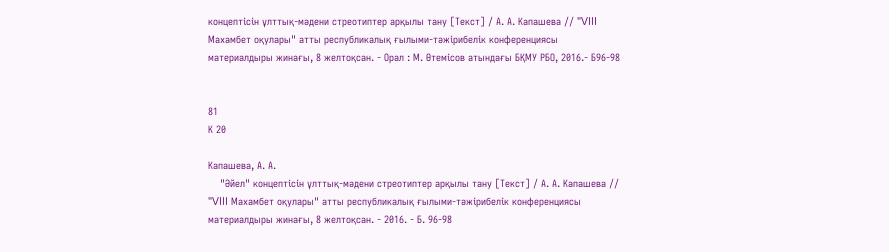концептісін ұлттық-мәдени стреотиптер арқылы тану [Текст] / А. А. Капашева // "VIII Махамбет оқулары" атты республикалық ғылыми-тәжірибелік конференциясы материалдыры жинағы, 8 желтоқсан. - Орал : М. Өтемісов атындағы БҚМУ РБО, 2016.- Б96-98


81
К 20

Капашева, А. А.
    "Әйел" концептісін ұлттық-мәдени стреотиптер арқылы тану [Текст] / А. А. Капашева // "VIII Махамбет оқулары" атты республикалық ғылыми-тәжірибелік конференциясы материалдыры жинағы, 8 желтоқсан. - 2016. - Б. 96-98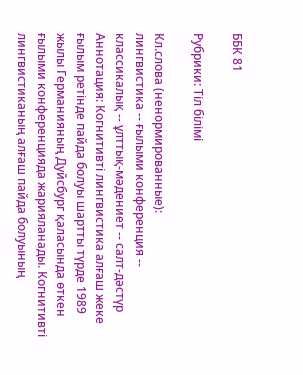ББК 81

Рубрики: Тіл білімі

Кл.слова (ненормированные):
лингвистика -- ғылыми конференция -- классикалық -- ұлттық-мәдениет -- салт-дәстүр
Аннотация: Когнитивті лингвистика алғаш жеке ғылым ретінде пайда болуы шартты түрде 1989 жылы Германияның Дуйсбург қаласында өткен ғылыми конференцияда жарияланады. Когнитивті лингвистиканың алғаш пайда болуының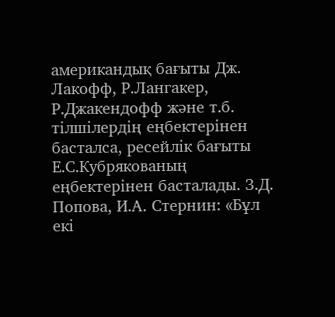американдық бағыты Дж. Лакофф, Р.Лангакер, Р.Джакендофф және т.б. тілшілердің еңбектерінен басталса, ресейлік бағыты Е.С.Кубрякованың еңбектерінен басталады. З.Д. Попова, И.А. Стернин: «Бұл екі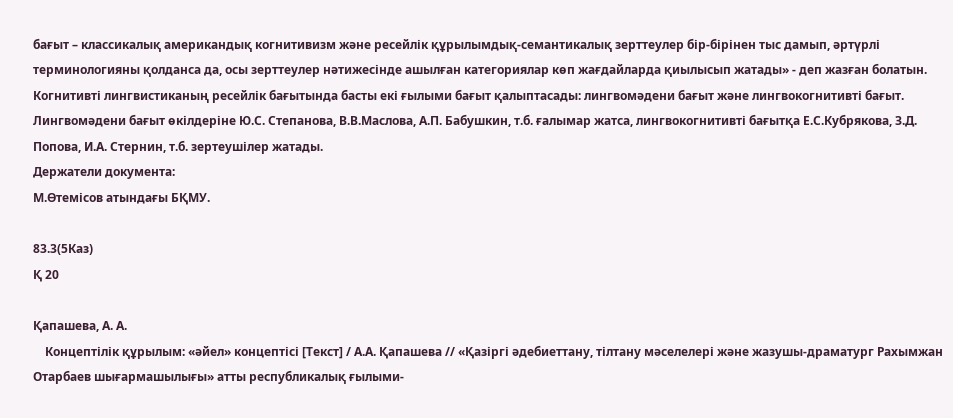бағыт – классикалық американдық когнитивизм және ресейлік құрылымдық-семантикалық зерттеулер бір-бірінен тыс дамып, әртүрлі терминологияны қолданса да, осы зерттеулер нәтижесінде ашылған категориялар көп жағдайларда қиылысып жатады» - деп жазған болатын. Когнитивті лингвистиканың ресейлік бағытында басты екі ғылыми бағыт қалыптасады: лингвомәдени бағыт және лингвокогнитивті бағыт. Лингвомәдени бағыт өкілдеріне Ю.С. Степанова, В.В.Маслова, А.П. Бабушкин, т.б. ғалымар жатса, лингвокогнитивті бағытқа Е.С.Кубрякова, З.Д. Попова, И.А. Стернин, т.б. зертеушілер жатады.
Держатели документа:
М.Өтемісов атындағы БҚМУ.

83.3(5Каз)
Қ 20

Қапашева, А. А.
    Концептілік құрылым: «әйел» концептісі [Текст] / А.А. Қапашева // «Қазіргі әдебиеттану, тілтану мәселелері және жазушы-драматург Рахымжан Отарбаев шығармашылығы» атты республикалық ғылыми-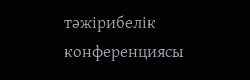тәжірибелік конференциясы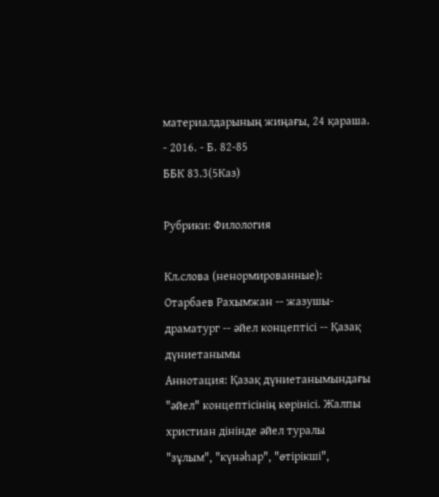материалдарының жиңағы, 24 қараша. - 2016. - Б. 82-85
ББК 83.3(5Каз)

Рубрики: Филология

Кл.слова (ненормированные):
Отарбаев Рахымжан -- жазушы-драматург -- әйел концептісі -- Қазақ дүниетанымы
Аннотация: Қазақ дүниетанымындағы "әйел" концептісінің көрінісі. Жалпы христиан дінінде әйел туралы "зұлым", "күнәһар", "өтірікші",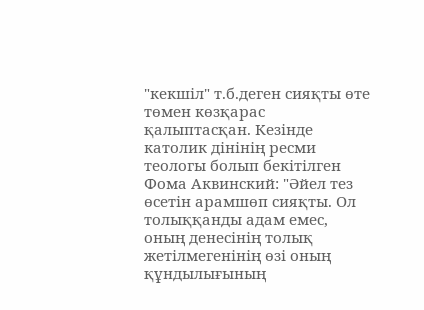"кекшіл" т.б.деген сияқты өте төмен көзқарас қалыптасқан. Кезінде католик дінінің ресми теологы болып бекітілген Фома Аквинский: "Әйел тез өсетін арамшөп сияқты. Ол толыққанды адам емес, оның денесінің толық жетілмегенінің өзі оның құндылығының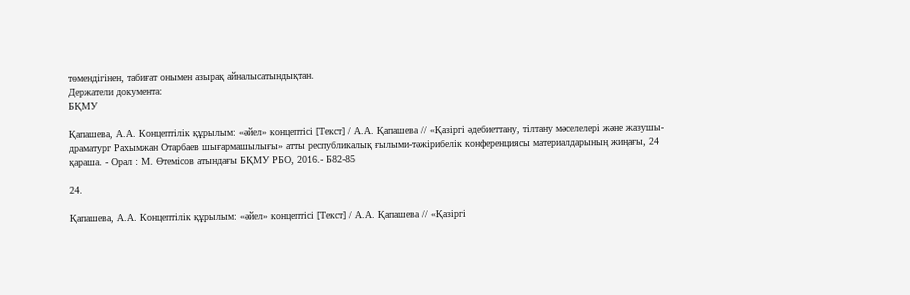төмендігінен, табиғат онымен азырақ айналысатындықтан.
Держатели документа:
БҚМУ

Қапашева, А.А. Концептілік құрылым: «әйел» концептісі [Текст] / А.А. Қапашева // «Қазіргі әдебиеттану, тілтану мәселелері және жазушы-драматург Рахымжан Отарбаев шығармашылығы» атты республикалық ғылыми-тәжірибелік конференциясы материалдарының жиңағы, 24 қараша. - Орал : М. Өтемісов атындағы БҚМУ РБО, 2016.- Б82-85

24.

Қапашева, А.А. Концептілік құрылым: «әйел» концептісі [Текст] / А.А. Қапашева // «Қазіргі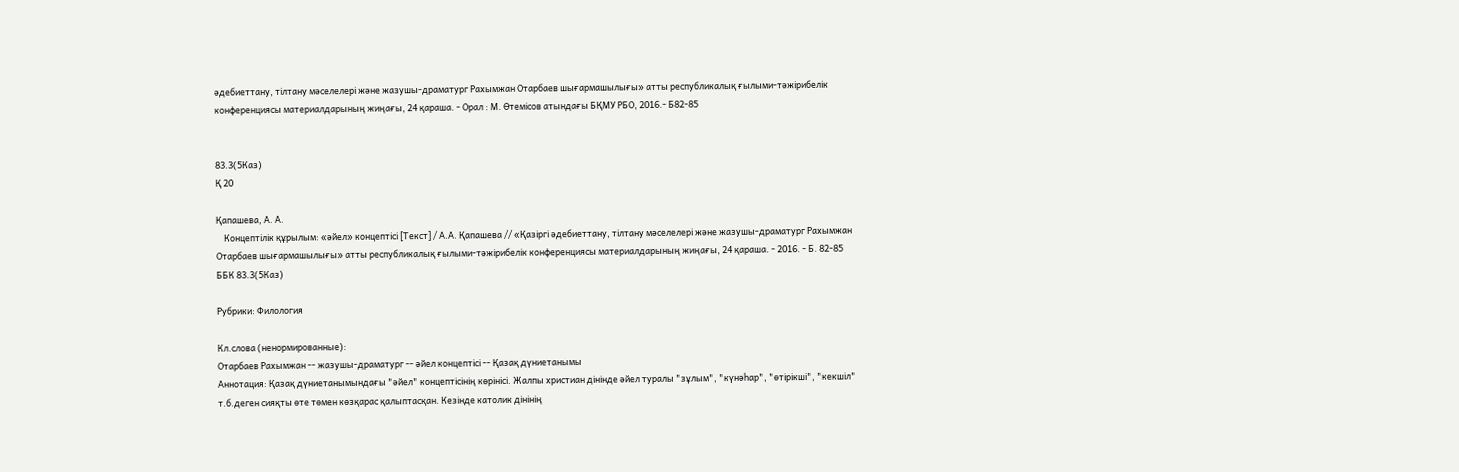әдебиеттану, тілтану мәселелері және жазушы-драматург Рахымжан Отарбаев шығармашылығы» атты республикалық ғылыми-тәжірибелік конференциясы материалдарының жиңағы, 24 қараша. - Орал : М. Өтемісов атындағы БҚМУ РБО, 2016.- Б82-85


83.3(5Каз)
Қ 20

Қапашева, А. А.
    Концептілік құрылым: «әйел» концептісі [Текст] / А.А. Қапашева // «Қазіргі әдебиеттану, тілтану мәселелері және жазушы-драматург Рахымжан Отарбаев шығармашылығы» атты республикалық ғылыми-тәжірибелік конференциясы материалдарының жиңағы, 24 қараша. - 2016. - Б. 82-85
ББК 83.3(5Каз)

Рубрики: Филология

Кл.слова (ненормированные):
Отарбаев Рахымжан -- жазушы-драматург -- әйел концептісі -- Қазақ дүниетанымы
Аннотация: Қазақ дүниетанымындағы "әйел" концептісінің көрінісі. Жалпы христиан дінінде әйел туралы "зұлым", "күнәһар", "өтірікші", "кекшіл" т.б.деген сияқты өте төмен көзқарас қалыптасқан. Кезінде католик дінінің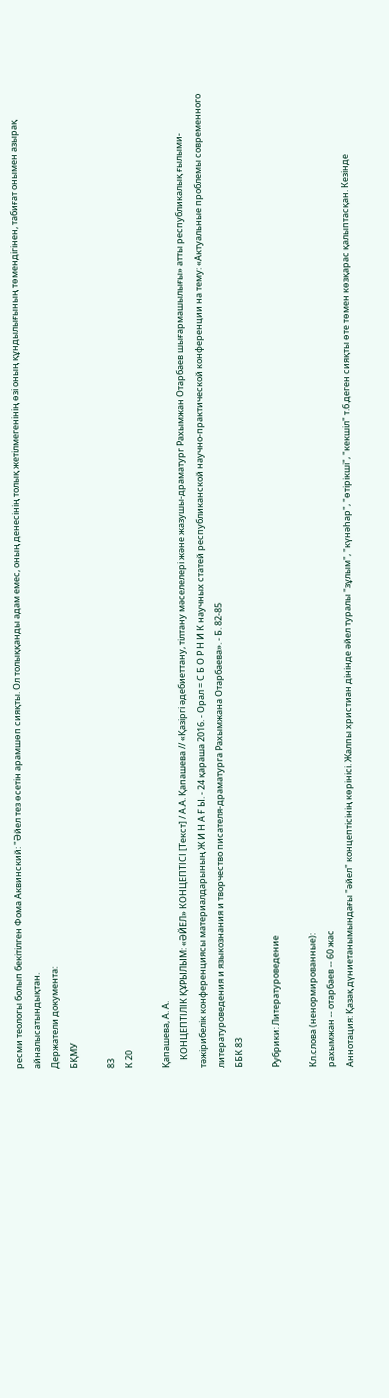ресми теологы болып бекітілген Фома Аквинский: "Әйел тез өсетін арамшөп сияқты. Ол толыққанды адам емес, оның денесінің толық жетілмегенінің өзі оның құндылығының төмендігінен, табиғат онымен азырақ айналысатындықтан.
Держатели документа:
БҚМУ

83
К 20

Қапашева, А. А.
    КОНЦЕПТІЛІК ҚҰРЫЛЫМ: «ӘЙЕЛ» КОНЦЕПТІСІ [Текст] / А.А. Қапашева // «Қазіргі әдебиеттану, тілтану мәселелері және жазушы-драматург Рахымжан Отарбаев шығармашылығы» атты республикалық ғылыми-тәжірибелік конференциясы материалдарының Ж И Н А Ғ Ы. - 24 қараша 2016. - Орал = С Б О Р Н И К научных статей республиканской научно-практической конференции на тему: «Актуальные проблемы современного литературоведения и языкознания и творчество писателя-драматурга Рахымжана Отарбаева». - Б. 82-85
ББК 83

Рубрики: Литературоведение

Кл.слова (ненормированные):
рахымжан -- отарбаев -- 60 жас
Аннотация: Қазақ дүниетанымындағы "әйел" концептісінің көрінісі. Жалпы христиан дінінде әйел туралы "зұлым", "күнәһар", "өтірікші", "кекшіл" т.б.деген сияқты өте төмен көзқарас қалыптасқан. Кезінде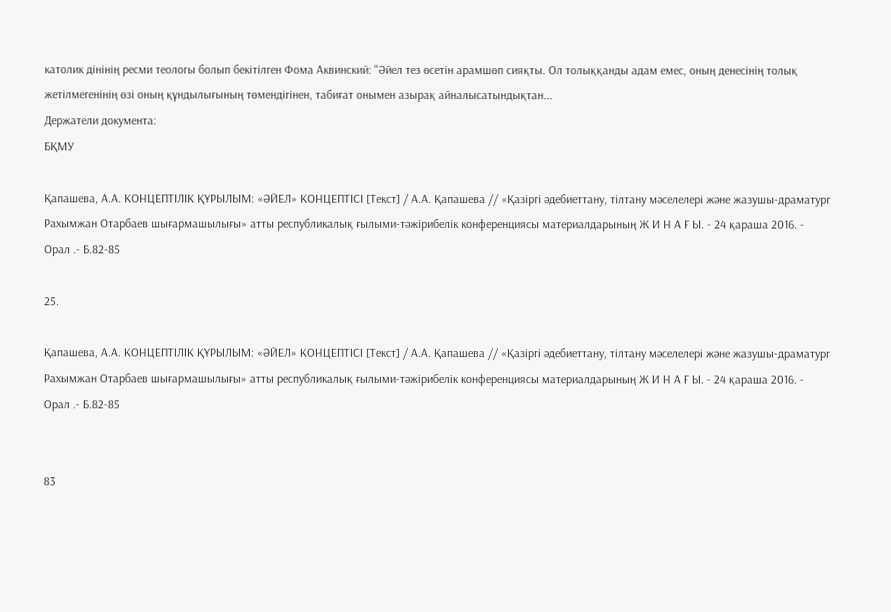католик дінінің ресми теологы болып бекітілген Фома Аквинский: "Әйел тез өсетін арамшөп сияқты. Ол толыққанды адам емес, оның денесінің толық жетілмегенінің өзі оның құндылығының төмендігінен, табиғат онымен азырақ айналысатындықтан...
Держатели документа:
БҚМУ

Қапашева, А.А. КОНЦЕПТІЛІК ҚҰРЫЛЫМ: «ӘЙЕЛ» КОНЦЕПТІСІ [Текст] / А.А. Қапашева // «Қазіргі әдебиеттану, тілтану мәселелері және жазушы-драматург Рахымжан Отарбаев шығармашылығы» атты республикалық ғылыми-тәжірибелік конференциясы материалдарының Ж И Н А Ғ Ы. - 24 қараша 2016. - Орал .- Б.82-85

25.

Қапашева, А.А. КОНЦЕПТІЛІК ҚҰРЫЛЫМ: «ӘЙЕЛ» КОНЦЕПТІСІ [Текст] / А.А. Қапашева // «Қазіргі әдебиеттану, тілтану мәселелері және жазушы-драматург Рахымжан Отарбаев шығармашылығы» атты республикалық ғылыми-тәжірибелік конференциясы материалдарының Ж И Н А Ғ Ы. - 24 қараша 2016. - Орал .- Б.82-85


83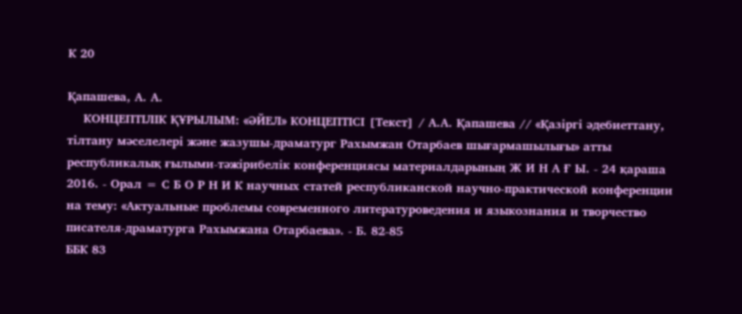К 20

Қапашева, А. А.
    КОНЦЕПТІЛІК ҚҰРЫЛЫМ: «ӘЙЕЛ» КОНЦЕПТІСІ [Текст] / А.А. Қапашева // «Қазіргі әдебиеттану, тілтану мәселелері және жазушы-драматург Рахымжан Отарбаев шығармашылығы» атты республикалық ғылыми-тәжірибелік конференциясы материалдарының Ж И Н А Ғ Ы. - 24 қараша 2016. - Орал = С Б О Р Н И К научных статей республиканской научно-практической конференции на тему: «Актуальные проблемы современного литературоведения и языкознания и творчество писателя-драматурга Рахымжана Отарбаева». - Б. 82-85
ББК 83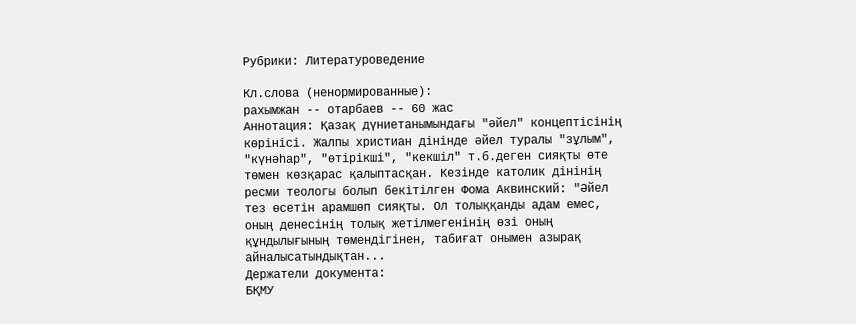Рубрики: Литературоведение

Кл.слова (ненормированные):
рахымжан -- отарбаев -- 60 жас
Аннотация: Қазақ дүниетанымындағы "әйел" концептісінің көрінісі. Жалпы христиан дінінде әйел туралы "зұлым", "күнәһар", "өтірікші", "кекшіл" т.б.деген сияқты өте төмен көзқарас қалыптасқан. Кезінде католик дінінің ресми теологы болып бекітілген Фома Аквинский: "Әйел тез өсетін арамшөп сияқты. Ол толыққанды адам емес, оның денесінің толық жетілмегенінің өзі оның құндылығының төмендігінен, табиғат онымен азырақ айналысатындықтан...
Держатели документа:
БҚМУ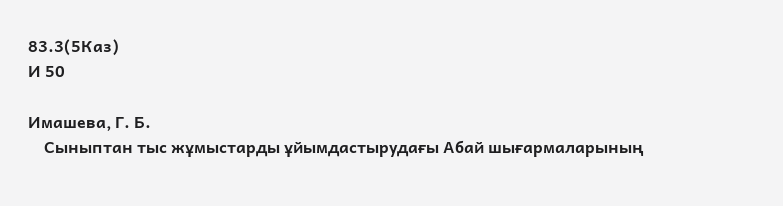83.3(5Каз)
И 50

Имашева, Г. Б.
    Сыныптан тыс жұмыстарды ұйымдастырудағы Абай шығармаларының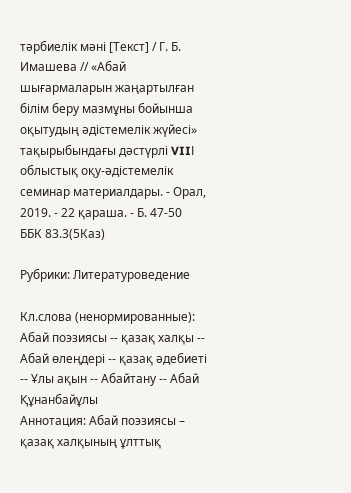тәрбиелік мәні [Текст] / Г. Б. Имашева // «Абай шығармаларын жаңартылған білім беру мазмұны бойынша оқытудың әдістемелік жүйесі» тақырыбындағы дәстүрлі VIIІ облыстық оқу-әдістемелік семинар материалдары. - Орал, 2019. - 22 қараша. - Б. 47-50
ББК 83.3(5Каз)

Рубрики: Литературоведение

Кл.слова (ненормированные):
Абай поэзиясы -- қазақ халқы -- Абай өлеңдері -- қазақ әдебиеті -- Ұлы ақын -- Абайтану -- Абай Құнанбайұлы
Аннотация: Абай поэзиясы – қазақ халқының ұлттық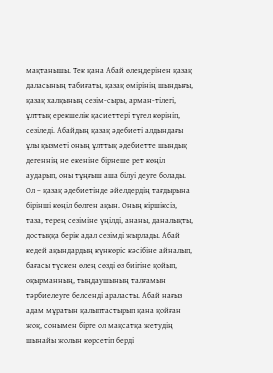мақтанышы. Тек қана Абай өлеңдерінен қазақ даласының табиғаты, қазақ өмірінің шындығы, қазақ халқының сезім-сыры, арман-тілегі, ұлттық ерекшелік қасиеттері түгел көрініп, сезіледі. Абайдың қазақ әдебиеті алдындағы ұлы қызметі оның ұлттық әдебиетте шындық дегеннің не екеніне бірнеше рет көңіл аударып, оны тұңғыш аша білуі деуге болады. Ол – қазақ әдебиетінде әйелдердің тағдырына бірінші көңіл бөлген ақын. Оның кіршіксіз, таза, терең сезіміне үңілді, ананы, даналықты, достыққа берік адал сезімді жырлады. Абай кедей ақындардың күнкөріс кәсібіне айналып, бағасы түскен өлең сөзді өз биігіне қойып, оқырманның, тыңдаушының талғамын тәрбиелеуге белсенді араласты. Абай нағыз адам мұратын қалыптастырып қана қойған жоқ, сонымен бірге ол мақсатқа жетудің шынайы жолын көрсетіп берді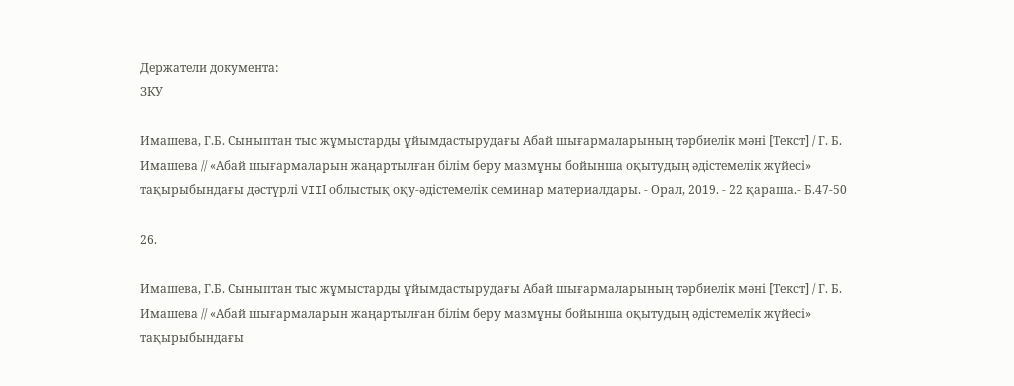Держатели документа:
ЗКУ

Имашева, Г.Б. Сыныптан тыс жұмыстарды ұйымдастырудағы Абай шығармаларының тәрбиелік мәні [Текст] / Г. Б. Имашева // «Абай шығармаларын жаңартылған білім беру мазмұны бойынша оқытудың әдістемелік жүйесі» тақырыбындағы дәстүрлі VIIІ облыстық оқу-әдістемелік семинар материалдары. - Орал, 2019. - 22 қараша.- Б.47-50

26.

Имашева, Г.Б. Сыныптан тыс жұмыстарды ұйымдастырудағы Абай шығармаларының тәрбиелік мәні [Текст] / Г. Б. Имашева // «Абай шығармаларын жаңартылған білім беру мазмұны бойынша оқытудың әдістемелік жүйесі» тақырыбындағы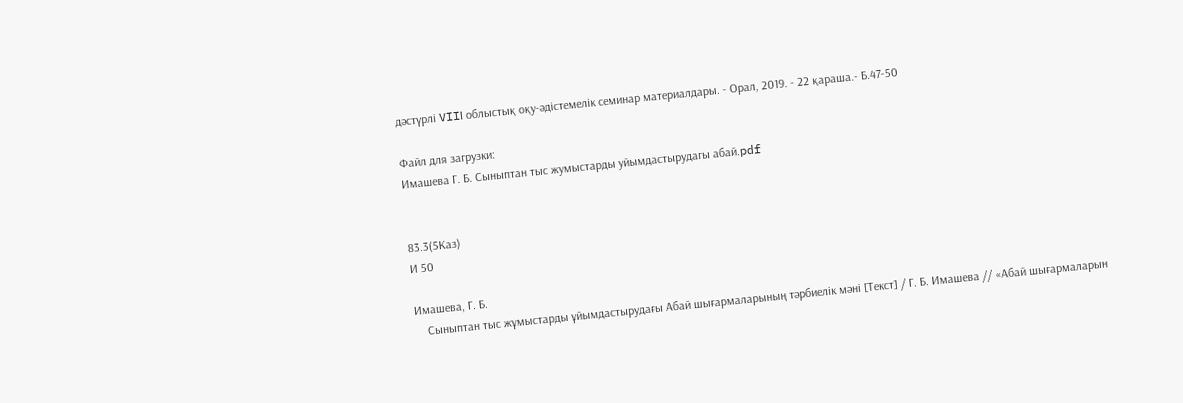дәстүрлі VIIІ облыстық оқу-әдістемелік семинар материалдары. - Орал, 2019. - 22 қараша.- Б.47-50

Файл для загрузки:
Имашева Г. Б. Cыныптан тыс жумыстарды уйымдастырудагы абай.pdf


83.3(5Каз)
И 50

Имашева, Г. Б.
    Сыныптан тыс жұмыстарды ұйымдастырудағы Абай шығармаларының тәрбиелік мәні [Текст] / Г. Б. Имашева // «Абай шығармаларын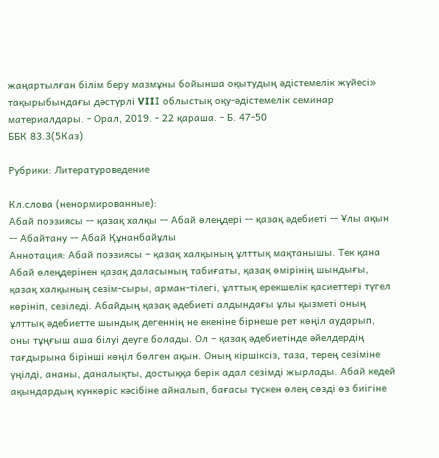жаңартылған білім беру мазмұны бойынша оқытудың әдістемелік жүйесі» тақырыбындағы дәстүрлі VIIІ облыстық оқу-әдістемелік семинар материалдары. - Орал, 2019. - 22 қараша. - Б. 47-50
ББК 83.3(5Каз)

Рубрики: Литературоведение

Кл.слова (ненормированные):
Абай поэзиясы -- қазақ халқы -- Абай өлеңдері -- қазақ әдебиеті -- Ұлы ақын -- Абайтану -- Абай Құнанбайұлы
Аннотация: Абай поэзиясы – қазақ халқының ұлттық мақтанышы. Тек қана Абай өлеңдерінен қазақ даласының табиғаты, қазақ өмірінің шындығы, қазақ халқының сезім-сыры, арман-тілегі, ұлттық ерекшелік қасиеттері түгел көрініп, сезіледі. Абайдың қазақ әдебиеті алдындағы ұлы қызметі оның ұлттық әдебиетте шындық дегеннің не екеніне бірнеше рет көңіл аударып, оны тұңғыш аша білуі деуге болады. Ол – қазақ әдебиетінде әйелдердің тағдырына бірінші көңіл бөлген ақын. Оның кіршіксіз, таза, терең сезіміне үңілді, ананы, даналықты, достыққа берік адал сезімді жырлады. Абай кедей ақындардың күнкөріс кәсібіне айналып, бағасы түскен өлең сөзді өз биігіне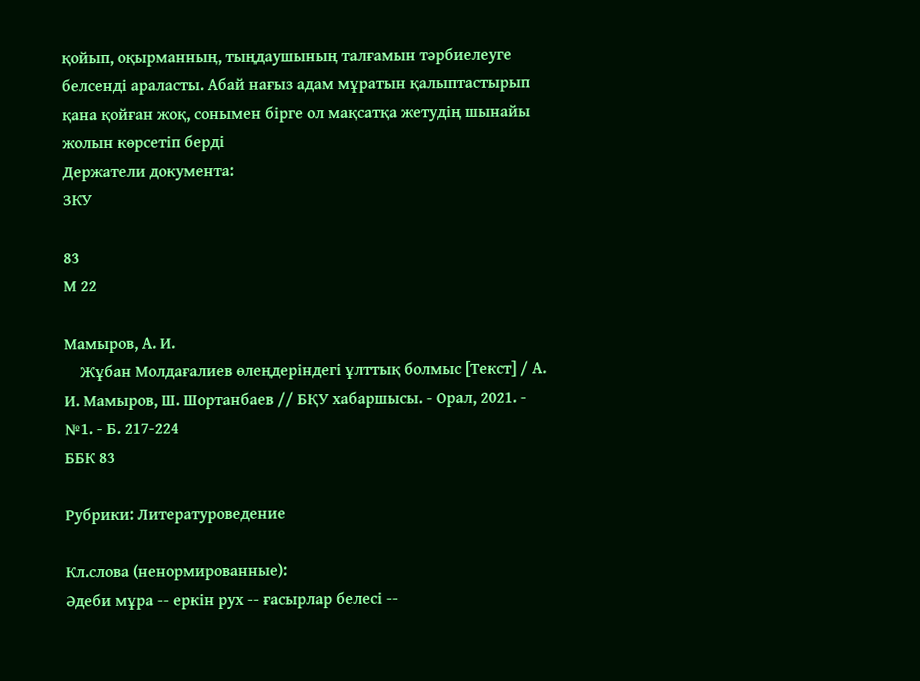қойып, оқырманның, тыңдаушының талғамын тәрбиелеуге белсенді араласты. Абай нағыз адам мұратын қалыптастырып қана қойған жоқ, сонымен бірге ол мақсатқа жетудің шынайы жолын көрсетіп берді
Держатели документа:
ЗКУ

83
М 22

Мамыров, А. И.
    Жұбан Молдағалиев өлеңдеріндегі ұлттық болмыс [Текст] / А. И. Мамыров, Ш. Шортанбаев // БҚУ хабаршысы. - Орал, 2021. - №1. - Б. 217-224
ББК 83

Рубрики: Литературоведение

Кл.слова (ненормированные):
Әдеби мұра -- еркін рух -- ғасырлар белесі --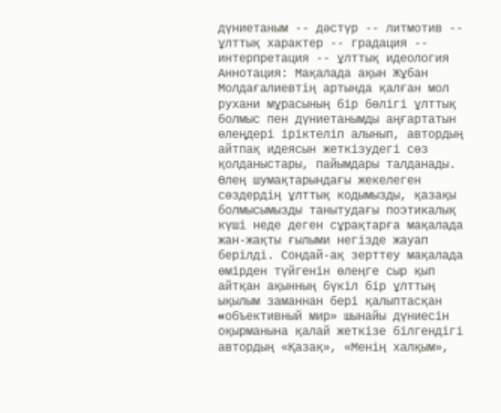дүниетаным -- дәстүр -- литмотив -- ұлттық характер -- градация -- интерпретация -- ұлттық идеология
Аннотация: Мақалада ақын Жұбан Молдағалиевтің артында қалған мол рухани мұрасының бір бөлігі ұлттық болмыс пен дүниетанымды аңғартатын өлеңдері іріктеліп алынып, автордың айтпақ идеясын жеткізудегі сөз қолданыстары, пайымдары талданады. Өлең шумақтарындағы жекелеген сөздердің ұлттық кодымызды, қазақы болмысымызды танытудағы поэтикалық күші неде деген сұрақтарға мақалада жан-жақты ғылыми негізде жауап берілді. Сондай-ақ зерттеу мақалада өмірден түйгенін өлеңге сыр қып айтқан ақынның бүкіл бір ұлттың ықылым заманнан бері қалыптасқан «oбъективный мир» шынайы дүниесін оқырманына қалай жеткізе білгендігі автордың «Қазақ», «Менің халқым»,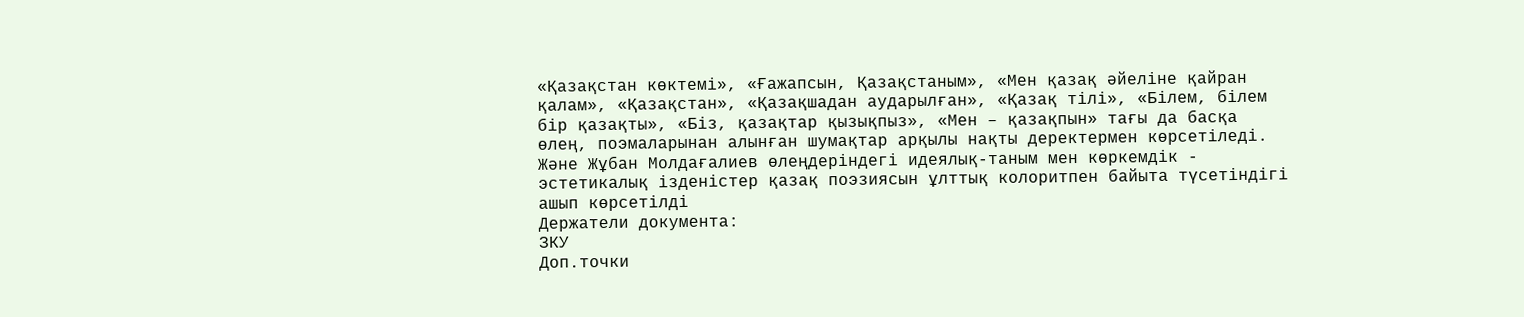«Қазақстан көктемі», «Ғажапсын, Қазақстаным», «Мен қазақ әйеліне қайран қалам», «Қазақстан», «Қазақшадан аударылған», «Қазақ тілі», «Білем, білем бір қазақты», «Біз, қазақтар қызықпыз», «Мен – қазақпын» тағы да басқа өлең, поэмаларынан алынған шумақтар арқылы нақты деректермен көрсетіледі. Және Жұбан Молдағалиев өлеңдеріндегі идеялық-таным мен көркемдік - эстетикалық ізденістер қазақ поэзиясын ұлттық колоритпен байыта түсетіндігі ашып көрсетілді
Держатели документа:
ЗКУ
Доп.точки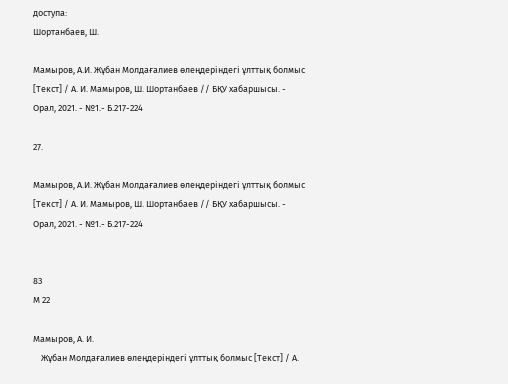доступа:
Шортанбаев, Ш.

Мамыров, А.И. Жұбан Молдағалиев өлеңдеріндегі ұлттық болмыс [Текст] / А. И. Мамыров, Ш. Шортанбаев // БҚУ хабаршысы. - Орал, 2021. - №1.- Б.217-224

27.

Мамыров, А.И. Жұбан Молдағалиев өлеңдеріндегі ұлттық болмыс [Текст] / А. И. Мамыров, Ш. Шортанбаев // БҚУ хабаршысы. - Орал, 2021. - №1.- Б.217-224


83
М 22

Мамыров, А. И.
    Жұбан Молдағалиев өлеңдеріндегі ұлттық болмыс [Текст] / А.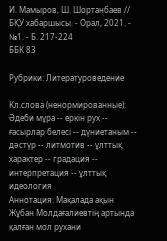И. Мамыров, Ш. Шортанбаев // БҚУ хабаршысы. - Орал, 2021. - №1. - Б. 217-224
ББК 83

Рубрики: Литературоведение

Кл.слова (ненормированные):
Әдеби мұра -- еркін рух -- ғасырлар белесі -- дүниетаным -- дәстүр -- литмотив -- ұлттық характер -- градация -- интерпретация -- ұлттық идеология
Аннотация: Мақалада ақын Жұбан Молдағалиевтің артында қалған мол рухани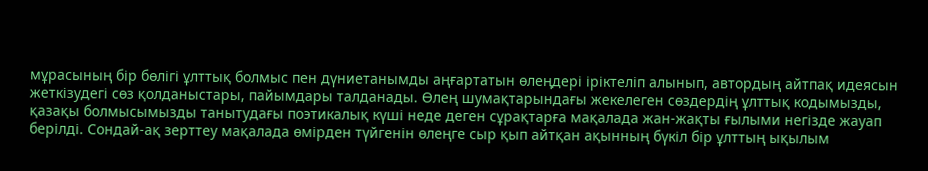мұрасының бір бөлігі ұлттық болмыс пен дүниетанымды аңғартатын өлеңдері іріктеліп алынып, автордың айтпақ идеясын жеткізудегі сөз қолданыстары, пайымдары талданады. Өлең шумақтарындағы жекелеген сөздердің ұлттық кодымызды, қазақы болмысымызды танытудағы поэтикалық күші неде деген сұрақтарға мақалада жан-жақты ғылыми негізде жауап берілді. Сондай-ақ зерттеу мақалада өмірден түйгенін өлеңге сыр қып айтқан ақынның бүкіл бір ұлттың ықылым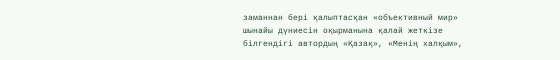заманнан бері қалыптасқан «oбъективный мир» шынайы дүниесін оқырманына қалай жеткізе білгендігі автордың «Қазақ», «Менің халқым»,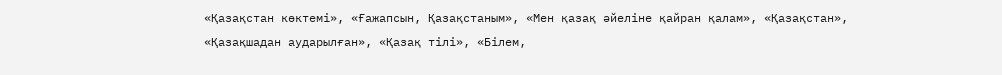«Қазақстан көктемі», «Ғажапсын, Қазақстаным», «Мен қазақ әйеліне қайран қалам», «Қазақстан», «Қазақшадан аударылған», «Қазақ тілі», «Білем,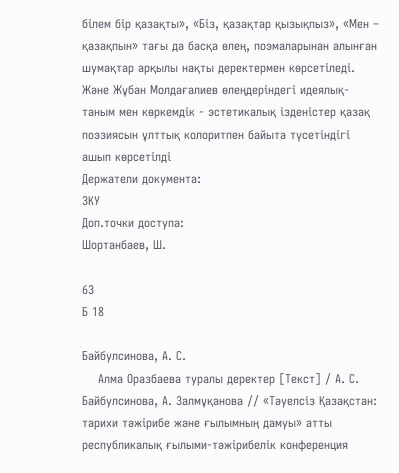білем бір қазақты», «Біз, қазақтар қызықпыз», «Мен – қазақпын» тағы да басқа өлең, поэмаларынан алынған шумақтар арқылы нақты деректермен көрсетіледі. Және Жұбан Молдағалиев өлеңдеріндегі идеялық-таным мен көркемдік - эстетикалық ізденістер қазақ поэзиясын ұлттық колоритпен байыта түсетіндігі ашып көрсетілді
Держатели документа:
ЗКУ
Доп.точки доступа:
Шортанбаев, Ш.

63
Б 18

Байбулсинова, А. С.
    Алма Оразбаева туралы деректер [Текст] / А. С. Байбулсинова, А. Залмұқанова // «Тәуелсіз Қазақстан: тарихи тәжірибе және ғылымның дамуы» атты республикалық ғылыми-тәжірибелік конференция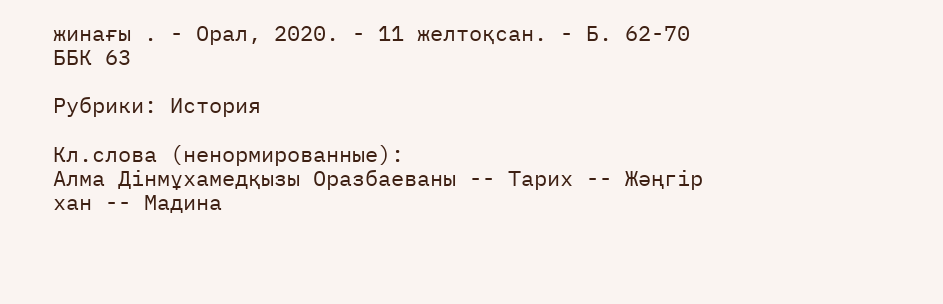жинағы . - Орал, 2020. - 11 желтоқсан. - Б. 62-70
ББК 63

Рубрики: История

Кл.слова (ненормированные):
Алма Дінмұхамедқызы Оразбаеваны -- Тарих -- Жәңгір хан -- Мадина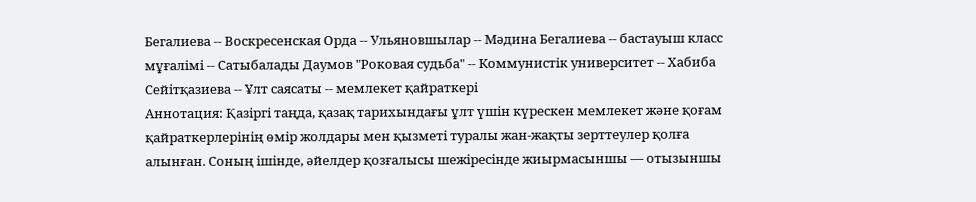Бегалиева -- Воскресенская Орда -- Ульяновшылар -- Мәдина Бегалиева -- бастауыш класс мұғалімі -- Сатыбалады Даумов "Роковая судьба" -- Коммунистік университет -- Хабиба Сейітқазиева -- Ұлт саясаты -- мемлекет қайраткері
Аннотация: Қазіргі таңда, қазақ тарихындағы ұлт үшін күрескен мемлекет және қоғам қайраткерлерінің өмір жолдары мен қызметі туралы жан-жақты зерттеулер қолға алынған. Соның ішінде, әйелдер қозғалысы шежіресінде жиырмасыншы — отызыншы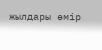жылдары өмір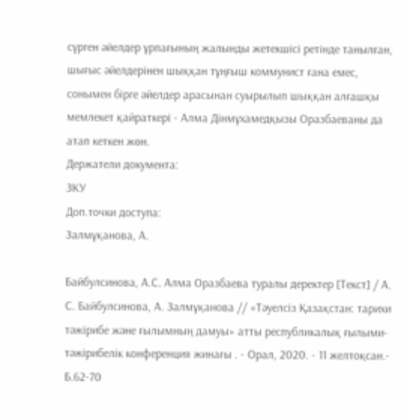сүрген әйелдер ұрпағының жалынды жетекшісі ретінде танылған, шығыс әйелдерінен шыққан тұңғыш коммунист ғана емес, сонымен бірге әйелдер арасынан суырылып шыққан алғашқы мемлекет қайраткері - Алма Дінмұхамедқызы Оразбаеваны да атап кеткен жөн.
Держатели документа:
ЗКУ
Доп.точки доступа:
Залмұқанова, А.

Байбулсинова, А.С. Алма Оразбаева туралы деректер [Текст] / А. С. Байбулсинова, А. Залмұқанова // «Тәуелсіз Қазақстан: тарихи тәжірибе және ғылымның дамуы» атты республикалық ғылыми-тәжірибелік конференция жинағы . - Орал, 2020. - 11 желтоқсан.- Б.62-70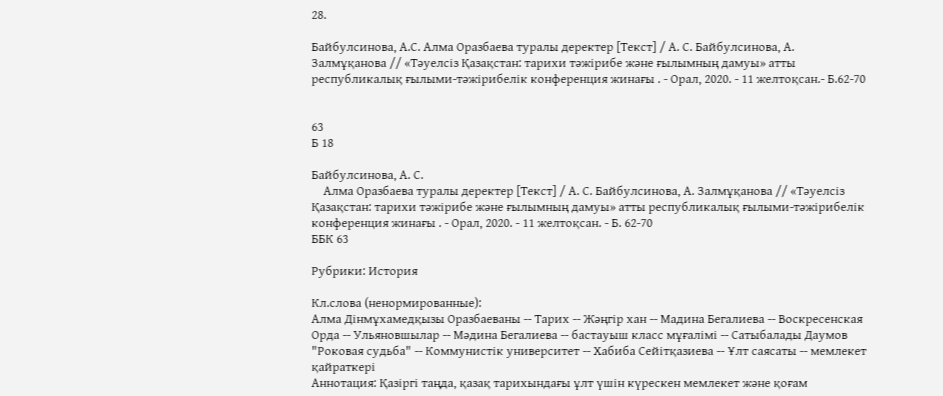28.

Байбулсинова, А.С. Алма Оразбаева туралы деректер [Текст] / А. С. Байбулсинова, А. Залмұқанова // «Тәуелсіз Қазақстан: тарихи тәжірибе және ғылымның дамуы» атты республикалық ғылыми-тәжірибелік конференция жинағы . - Орал, 2020. - 11 желтоқсан.- Б.62-70


63
Б 18

Байбулсинова, А. С.
    Алма Оразбаева туралы деректер [Текст] / А. С. Байбулсинова, А. Залмұқанова // «Тәуелсіз Қазақстан: тарихи тәжірибе және ғылымның дамуы» атты республикалық ғылыми-тәжірибелік конференция жинағы . - Орал, 2020. - 11 желтоқсан. - Б. 62-70
ББК 63

Рубрики: История

Кл.слова (ненормированные):
Алма Дінмұхамедқызы Оразбаеваны -- Тарих -- Жәңгір хан -- Мадина Бегалиева -- Воскресенская Орда -- Ульяновшылар -- Мәдина Бегалиева -- бастауыш класс мұғалімі -- Сатыбалады Даумов "Роковая судьба" -- Коммунистік университет -- Хабиба Сейітқазиева -- Ұлт саясаты -- мемлекет қайраткері
Аннотация: Қазіргі таңда, қазақ тарихындағы ұлт үшін күрескен мемлекет және қоғам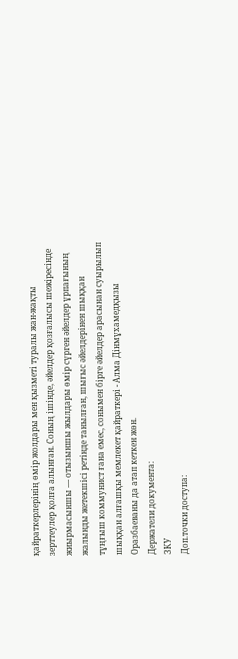қайраткерлерінің өмір жолдары мен қызметі туралы жан-жақты зерттеулер қолға алынған. Соның ішінде, әйелдер қозғалысы шежіресінде жиырмасыншы — отызыншы жылдары өмір сүрген әйелдер ұрпағының жалынды жетекшісі ретінде танылған, шығыс әйелдерінен шыққан тұңғыш коммунист ғана емес, сонымен бірге әйелдер арасынан суырылып шыққан алғашқы мемлекет қайраткері - Алма Дінмұхамедқызы Оразбаеваны да атап кеткен жөн.
Держатели документа:
ЗКУ
Доп.точки доступа: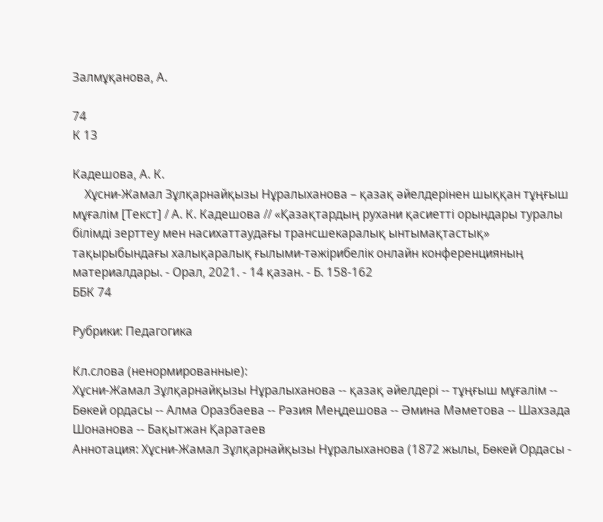Залмұқанова, А.

74
К 13

Кадешова, А. К.
    Хұсни-Жамал Зұлқарнайқызы Нұралыханова – қазақ әйелдерінен шыққан тұңғыш мұғалім [Текст] / А. К. Кадешова // «Қазақтардың рухани қасиетті орындары туралы білімді зерттеу мен насихаттаудағы трансшекаралық ынтымақтастық» тақырыбындағы халықаралық ғылыми-тәжірибелік онлайн конференцияның материалдары. - Орал, 2021. - 14 қазан. - Б. 158-162
ББК 74

Рубрики: Педагогика

Кл.слова (ненормированные):
Хұсни-Жамал Зұлқарнайқызы Нұралыханова -- қазақ әйелдері -- тұңғыш мұғалім -- Бөкей ордасы -- Алма Оразбаева -- Рәзия Меңдешова -- Әмина Мәметова -- Шахзада Шонанова -- Бақытжан Қаратаев
Аннотация: Хұсни-Жамал Зұлқарнайқызы Нұралыханова (1872 жылы, Бөкей Ордасы -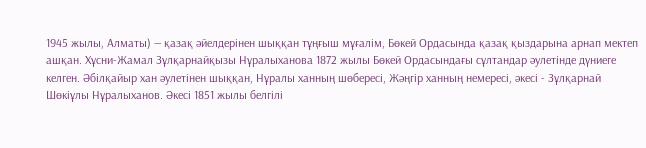1945 жылы, Алматы) — қазақ әйелдерінен шыққан тұңғыш мұғалім, Бөкей Ордасында қазақ қыздарына арнап мектеп ашқан. Хұсни-Жамал Зұлқарнайқызы Нұралыханова 1872 жылы Бөкей Ордасындағы сұлтандар әулетінде дүниеге келген. Әбілқайыр хан әулетінен шыққан, Нұралы ханның шөбересі, Жәңгір ханның немересі, әкесі - Зұлқарнай Шөкіұлы Нұралыханов. Әкесі 1851 жылы белгілі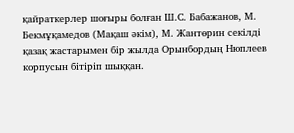қайраткерлер шоғыры болған Ш.С. Бабажанов, М. Бекмұқамедов (Мақаш әкім), М. Жантөрин секілді қазақ жастарымен бір жылда Орынбордың Нюплеев корпусын бітіріп шыққан.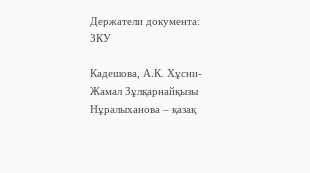Держатели документа:
ЗКУ

Кадешова, А.К. Хұсни-Жамал Зұлқарнайқызы Нұралыханова – қазақ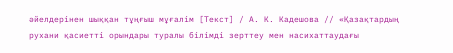әйелдерінен шыққан тұңғыш мұғалім [Текст] / А. К. Кадешова // «Қазақтардың рухани қасиетті орындары туралы білімді зерттеу мен насихаттаудағы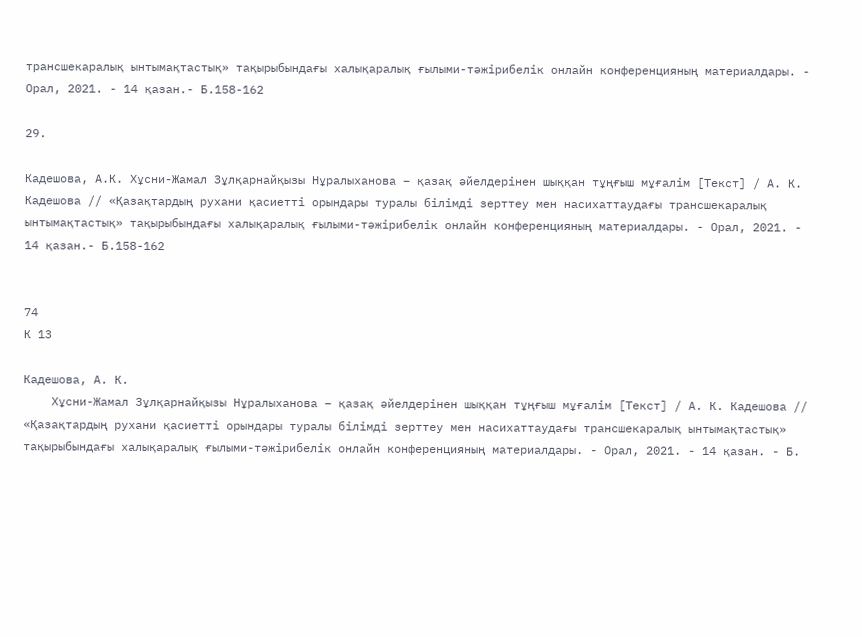трансшекаралық ынтымақтастық» тақырыбындағы халықаралық ғылыми-тәжірибелік онлайн конференцияның материалдары. - Орал, 2021. - 14 қазан.- Б.158-162

29.

Кадешова, А.К. Хұсни-Жамал Зұлқарнайқызы Нұралыханова – қазақ әйелдерінен шыққан тұңғыш мұғалім [Текст] / А. К. Кадешова // «Қазақтардың рухани қасиетті орындары туралы білімді зерттеу мен насихаттаудағы трансшекаралық ынтымақтастық» тақырыбындағы халықаралық ғылыми-тәжірибелік онлайн конференцияның материалдары. - Орал, 2021. - 14 қазан.- Б.158-162


74
К 13

Кадешова, А. К.
    Хұсни-Жамал Зұлқарнайқызы Нұралыханова – қазақ әйелдерінен шыққан тұңғыш мұғалім [Текст] / А. К. Кадешова // «Қазақтардың рухани қасиетті орындары туралы білімді зерттеу мен насихаттаудағы трансшекаралық ынтымақтастық» тақырыбындағы халықаралық ғылыми-тәжірибелік онлайн конференцияның материалдары. - Орал, 2021. - 14 қазан. - Б.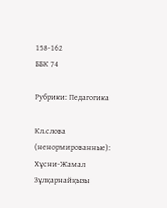158-162
ББК 74

Рубрики: Педагогика

Кл.слова (ненормированные):
Хұсни-Жамал Зұлқарнайқызы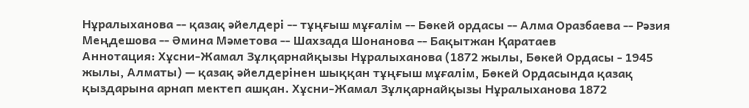Нұралыханова -- қазақ әйелдері -- тұңғыш мұғалім -- Бөкей ордасы -- Алма Оразбаева -- Рәзия Меңдешова -- Әмина Мәметова -- Шахзада Шонанова -- Бақытжан Қаратаев
Аннотация: Хұсни-Жамал Зұлқарнайқызы Нұралыханова (1872 жылы, Бөкей Ордасы - 1945 жылы, Алматы) — қазақ әйелдерінен шыққан тұңғыш мұғалім, Бөкей Ордасында қазақ қыздарына арнап мектеп ашқан. Хұсни-Жамал Зұлқарнайқызы Нұралыханова 1872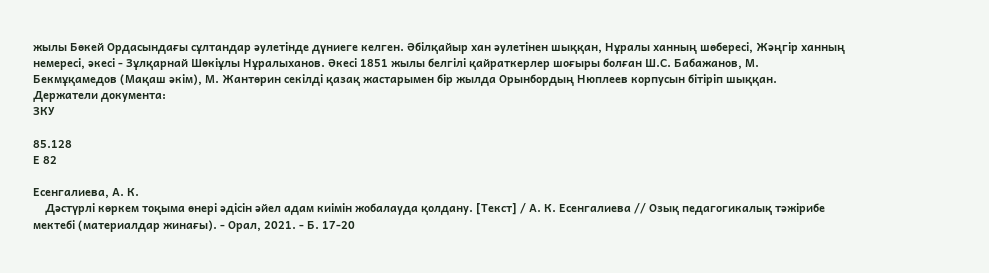жылы Бөкей Ордасындағы сұлтандар әулетінде дүниеге келген. Әбілқайыр хан әулетінен шыққан, Нұралы ханның шөбересі, Жәңгір ханның немересі, әкесі - Зұлқарнай Шөкіұлы Нұралыханов. Әкесі 1851 жылы белгілі қайраткерлер шоғыры болған Ш.С. Бабажанов, М. Бекмұқамедов (Мақаш әкім), М. Жантөрин секілді қазақ жастарымен бір жылда Орынбордың Нюплеев корпусын бітіріп шыққан.
Держатели документа:
ЗКУ

85.128
Е 82

Есенгалиева, А. К.
    Дәстүрлі көркем тоқыма өнері әдісін әйел адам киімін жобалауда қолдану. [Текст] / А. К. Есенгалиева // Озық педагогикалық тәжірибе мектебі (материалдар жинағы). - Орал, 2021. - Б. 17-20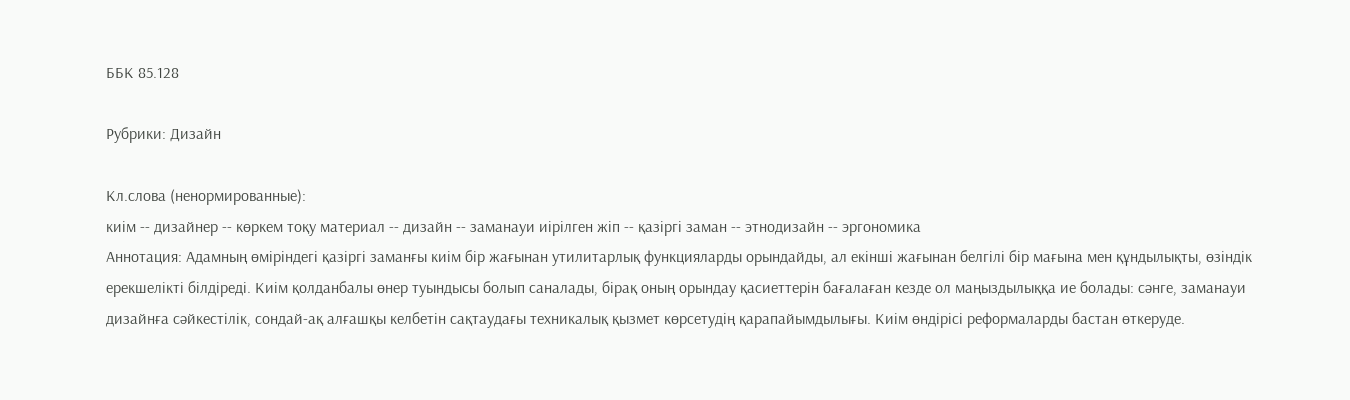ББК 85.128

Рубрики: Дизайн

Кл.слова (ненормированные):
киім -- дизайнер -- көркем тоқу материал -- дизайн -- заманауи иірілген жіп -- қазіргі заман -- этнодизайн -- эргономика
Аннотация: Адамның өміріндегі қазіргі заманғы киім бір жағынан утилитарлық функцияларды орындайды, ал екінші жағынан белгілі бір мағына мен құндылықты, өзіндік ерекшелікті білдіреді. Киім қолданбалы өнер туындысы болып саналады, бірақ оның орындау қасиеттерін бағалаған кезде ол маңыздылыққа ие болады: сәнге, заманауи дизайнға сәйкестілік, сондай-ақ алғашқы келбетін сақтаудағы техникалық қызмет көрсетудің қарапайымдылығы. Киім өндірісі реформаларды бастан өткеруде.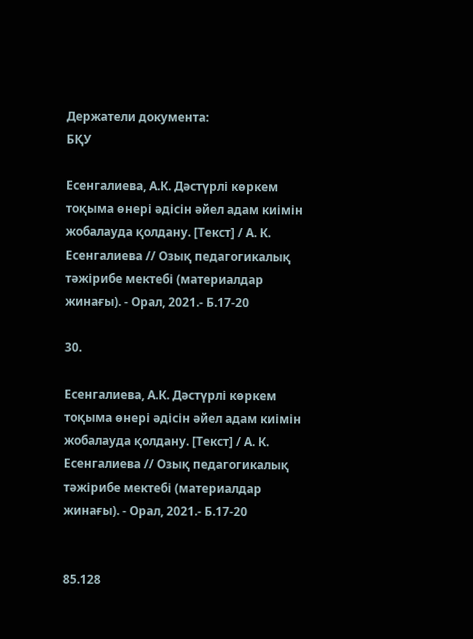Держатели документа:
БҚУ

Есенгалиева, А.К. Дәстүрлі көркем тоқыма өнері әдісін әйел адам киімін жобалауда қолдану. [Текст] / А. К. Есенгалиева // Озық педагогикалық тәжірибе мектебі (материалдар жинағы). - Орал, 2021.- Б.17-20

30.

Есенгалиева, А.К. Дәстүрлі көркем тоқыма өнері әдісін әйел адам киімін жобалауда қолдану. [Текст] / А. К. Есенгалиева // Озық педагогикалық тәжірибе мектебі (материалдар жинағы). - Орал, 2021.- Б.17-20


85.128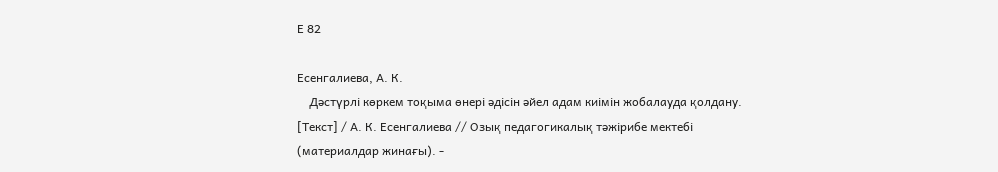Е 82

Есенгалиева, А. К.
    Дәстүрлі көркем тоқыма өнері әдісін әйел адам киімін жобалауда қолдану. [Текст] / А. К. Есенгалиева // Озық педагогикалық тәжірибе мектебі (материалдар жинағы). -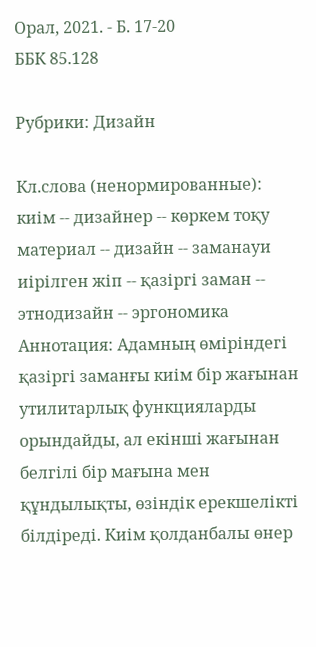Орал, 2021. - Б. 17-20
ББК 85.128

Рубрики: Дизайн

Кл.слова (ненормированные):
киім -- дизайнер -- көркем тоқу материал -- дизайн -- заманауи иірілген жіп -- қазіргі заман -- этнодизайн -- эргономика
Аннотация: Адамның өміріндегі қазіргі заманғы киім бір жағынан утилитарлық функцияларды орындайды, ал екінші жағынан белгілі бір мағына мен құндылықты, өзіндік ерекшелікті білдіреді. Киім қолданбалы өнер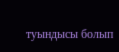туындысы болып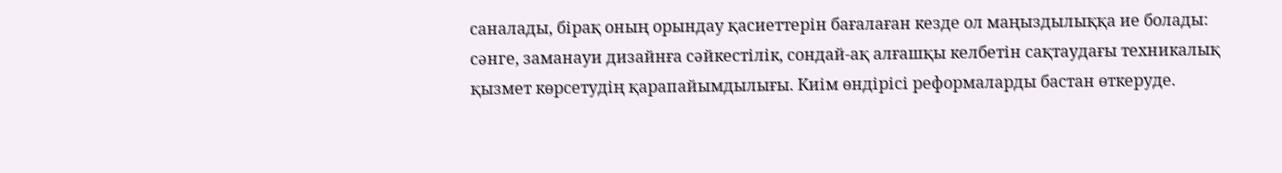саналады, бірақ оның орындау қасиеттерін бағалаған кезде ол маңыздылыққа ие болады: сәнге, заманауи дизайнға сәйкестілік, сондай-ақ алғашқы келбетін сақтаудағы техникалық қызмет көрсетудің қарапайымдылығы. Киім өндірісі реформаларды бастан өткеруде.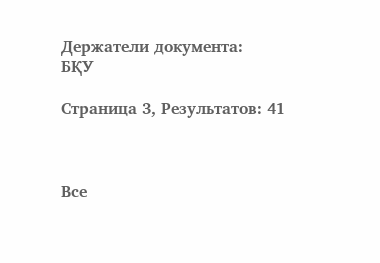Держатели документа:
БҚУ

Страница 3, Результатов: 41



Все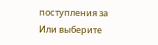поступления за
Или выберите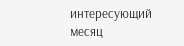интересующий месяц